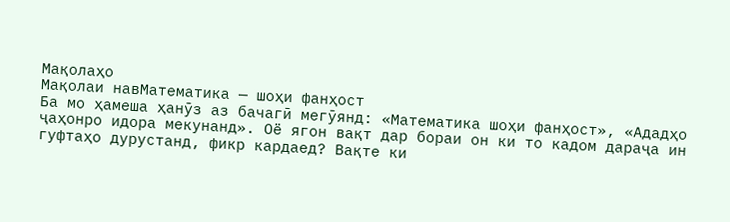Мақолаҳо
Мақолаи навМатематика — шоҳи фанҳост
Ба мо ҳамеша ҳанӯз аз бачагӣ мегӯянд: «Математика шоҳи фанҳост», «Ададҳо ҷаҳонро идора мекунанд». Оё ягон вақт дар бораи он ки то кадом дараҷа ин гуфтаҳо дурустанд, фикр кардаед? Вақте ки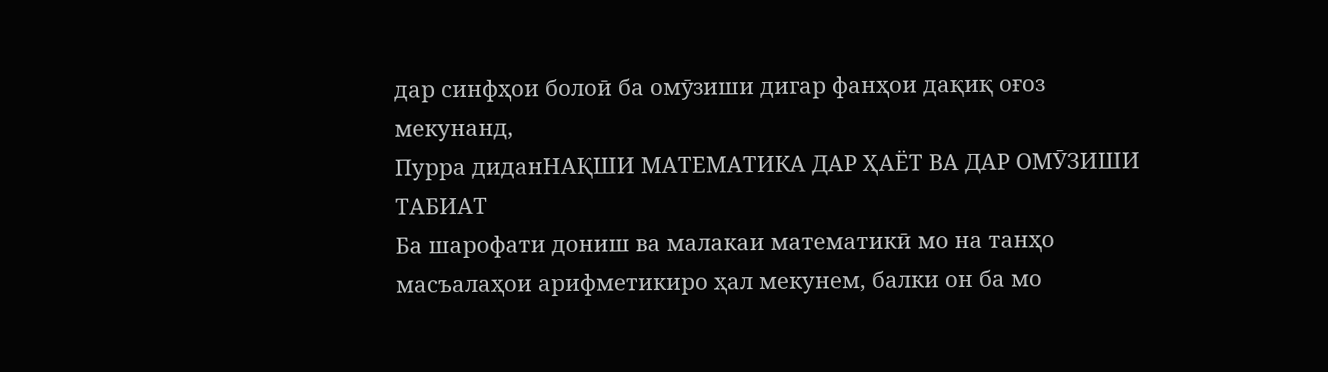дар синфҳои болоӣ ба омӯзиши дигар фанҳои дақиқ оғоз мекунанд,
Пурра диданНАҚШИ МАТЕМАТИКА ДАР ҲАЁТ ВА ДАР ОМӮЗИШИ ТАБИАТ
Ба шарофати дониш ва малакаи математикӣ мо на танҳо масъалаҳои арифметикиро ҳал мекунем, балки он ба мо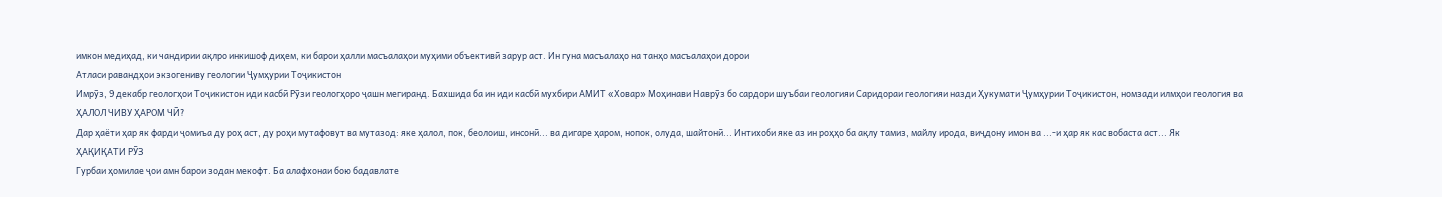имкон медиҳад, ки чандирии ақлро инкишоф диҳем, ки барои ҳалли масъалаҳои муҳими объективӣ зарур аст. Ин гуна масъалаҳо на танҳо масъалаҳои дорои
Атласи равандҳои экзогениву геологии Ҷумҳурии Тоҷикистон
Имрӯз, 9 декабр геологҳои Тоҷикистон иди касбӣ Рӯзи геологҳоро ҷашн мегиранд. Бахшида ба ин иди касбӣ мухбири АМИТ «Ховар» Моҳинави Наврӯз бо сардори шуъбаи геологияи Саридораи геологияи назди Ҳукумати Ҷумҳурии Тоҷикистон, номзади илмҳои геология ва
ҲАЛОЛ ЧИВУ ҲАРОМ ЧӢ?
Дар ҳаёти ҳар як фарди ҷомиъа ду роҳ аст, ду роҳи мутафовут ва мутазод: яке ҳалол, пок, беолоиш, инсонӣ... ва дигаре ҳаром, нопок, олуда, шайтонӣ... Интихоби яке аз ин роҳҳо ба ақлу тамиз, майлу ирода, виҷдону имон ва ...-и ҳар як кас вобаста аст... Як
ҲАҚИҚАТИ РӮЗ
Гурбаи ҳомилае ҷои амн барои зодан мекофт. Ба алафхонаи бою бадавлате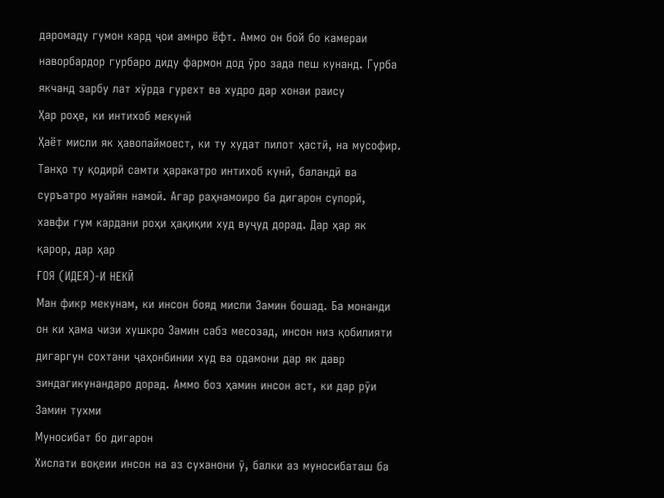даромаду гумон кард ҷои амнро ёфт. Аммо он бой бо камераи наворбардор гурбаро диду фармон дод ӯро зада пеш кунанд. Гурба якчанд зарбу лат хӯрда гурехт ва худро дар хонаи раису
Ҳар роҳе, ки интихоб мекунӣ
Ҳаёт мисли як ҳавопаймоест, ки ту худат пилот ҳастӣ, на мусофир. Танҳо ту қодирӣ самти ҳаракатро интихоб кунӣ, баландӣ ва суръатро муайян намоӣ. Агар раҳнамоиро ба дигарон супорӣ, хавфи гум кардани роҳи ҳақиқии худ вуҷуд дорад. Дар ҳар як қарор, дар ҳар
ҒОЯ (ИДЕЯ)-И НЕКӢ
Ман фикр мекунам, ки инсон бояд мисли Замин бошад. Ба монанди он ки ҳама чизи хушкро Замин сабз месозад, инсон низ қобилияти дигаргун сохтани ҷаҳонбинии худ ва одамони дар як давр зиндагикунандаро дорад. Аммо боз ҳамин инсон аст, ки дар рӯи Замин тухми
Муносибат бо дигарон
Хислати воқеии инсон на аз суханони ӯ, балки аз муносибаташ ба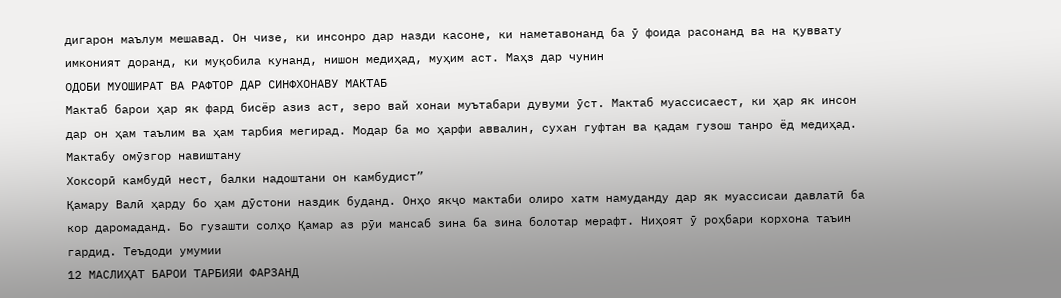дигарон маълум мешавад. Он чизе, ки инсонро дар назди касоне, ки наметавонанд ба ӯ фоида расонанд ва на қуввату имконият доранд, ки муқобила кунанд, нишон медиҳад, муҳим аст. Маҳз дар чунин
ОДОБИ МУОШИРАТ ВА РАФТОР ДАР СИНФХОНАВУ МАКТАБ
Мактаб барои ҳар як фард бисёр азиз аст, зеро вай хонаи муътабари дувуми ӯст. Мактаб муассисаест, ки ҳар як инсон дар он ҳам таълим ва ҳам тарбия мегирад. Модар ба мо ҳарфи аввалин, сухан гуфтан ва қадам гузош танро ёд медиҳад. Мактабу омӯзгор навиштану
Хоксорӣ камбудӣ нест, балки надоштани он камбудист”
Қамару Валӣ ҳарду бо ҳам дӯстони наздик буданд. Онҳо якҷо мактаби олиро хатм намуданду дар як муассисаи давлатӣ ба кор даромаданд. Бо гузашти солҳо Қамар аз рӯи мансаб зина ба зина болотар мерафт. Ниҳоят ӯ роҳбари корхона таъин гардид. Теъдоди умумии
12 МАСЛИҲАТ БАРОИ ТАРБИЯИ ФАРЗАНД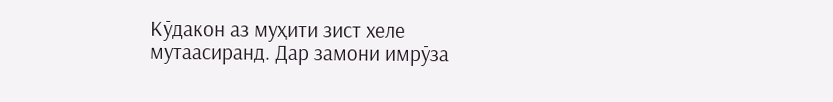Кӯдакон аз муҳити зист хеле мутаасиранд. Дар замони имрӯза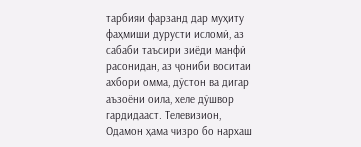тарбияи фарзанд дар муҳиту фаҳмиши дурусти исломӣ, аз сабаби таъсири зиёди манфӣ расонидан, аз ҷониби воситаи ахбори омма, дӯстон ва дигар аъзоёни оила, хеле дӯшвор гардидааст. Телевизион,
Одамон ҳама чизро бо нархаш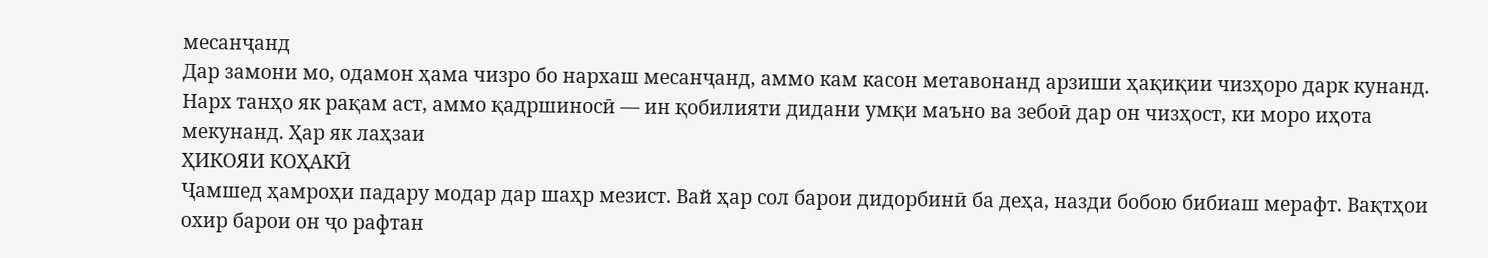месанҷанд
Дар замони мо, одамон ҳама чизро бо нархаш месанҷанд, аммо кам касон метавонанд арзиши ҳақиқии чизҳоро дарк кунанд. Нарх танҳо як рақам аст, аммо қадршиносӣ — ин қобилияти дидани умқи маъно ва зебоӣ дар он чизҳост, ки моро иҳота мекунанд. Ҳар як лаҳзаи
ҲИКОЯИ КОҲАКӢ
Ҷамшед ҳамроҳи падару модар дар шаҳр мезист. Вай ҳар сол барои дидорбинӣ ба деҳа, назди бобою бибиаш мерафт. Вақтҳои охир барои он ҷо рафтан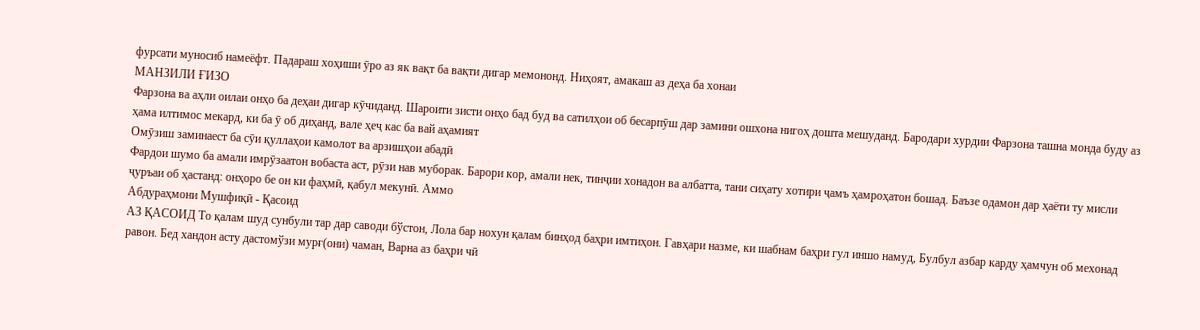фурсати муносиб намеёфт. Падараш хоҳиши ӯро аз як вақт ба вақти дигар мемононд. Ниҳоят, амакаш аз деҳа ба хонаи
МАНЗИЛИ ҒИЗО
Фарзона ва аҳли оилаи онҳо ба деҳаи дигар кӯчиданд. Шароити зисти онҳо бад буд ва сатилҳои об бесарпӯш дар замини ошхона нигоҳ дошта мешуданд. Бародари хурдии Фарзона ташна монда буду аз ҳама илтимос мекард, ки ба ӯ об диҳанд, вале ҳеҷ кас ба вай аҳамият
Омӯзиш заминаест ба сӯи қуллаҳои камолот ва арзишҳои абадӣ
Фардои шумо ба амали имрӯзаатон вобаста аст, рӯзи нав муборак. Барори кор, амали нек, тинҷии хонадон ва албатта, тани сиҳату хотири ҷамъ ҳамроҳатон бошад. Баъзе одамон дар ҳаёти ту мисли ҷуръаи об ҳастанд: онҳоро бе он ки фаҳмӣ, қабул мекунӣ. Аммо
Абдураҳмони Мушфиқӣ - Қасоид
АЗ ҚАСОИД То қалам шуд сунбули тар дар саводи бўстон, Лола бар нохун қалам бинҳод баҳри имтиҳон. Гавҳари назме, ки шабнам баҳри гул иншо намуд, Булбул азбар карду ҳамчун об мехонад равон. Бед хандон асту дастомўзи мурғ(они) чаман, Варна аз баҳри чӣ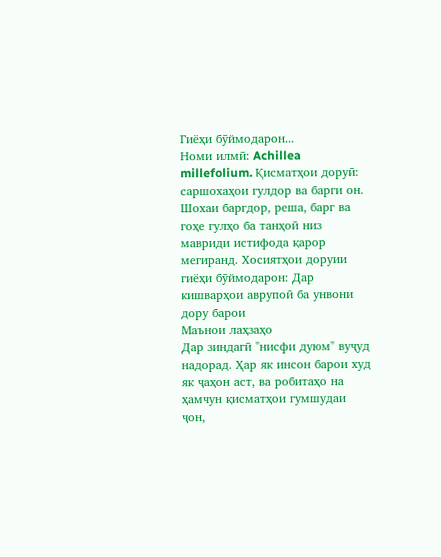Гиёҳи бӯймодарон...
Номи илмӣ: Achillea millefolium. Қисматҳои доруӣ: саршохаҳои гулдор ва барги он. Шохаи баргдор, реша, барг ва гоҳе гулҳо ба танҳоӣ низ мавриди истифода қарор мегиранд. Хосиятҳои доруии гиёҳи бӯймодарон: Дар кишварҳои аврупоӣ ба унвони дору барои
Маънои лаҳзаҳо
Дар зиндагӣ "нисфи дуюм" вуҷуд надорад. Ҳар як инсон барои худ як ҷаҳон аст, ва робитаҳо на ҳамчун қисматҳои гумшудаи ҷон,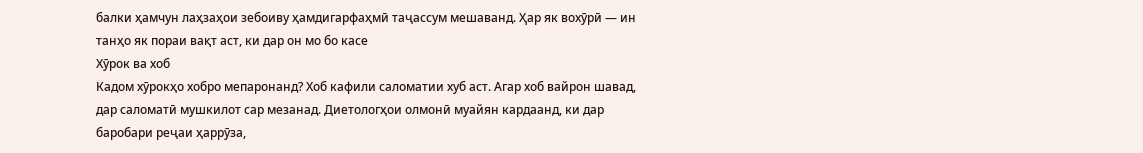балки ҳамчун лаҳзаҳои зебоиву ҳамдигарфаҳмӣ таҷассум мешаванд. Ҳар як вохӯрӣ — ин танҳо як пораи вақт аст, ки дар он мо бо касе
Хӯрок ва хоб
Кадом хӯрокҳо хобро мепаронанд? Хоб кафили саломатии хуб аст. Агар хоб вайрон шавад, дар саломатӣ мушкилот сар мезанад. Диетологҳои олмонӣ муайян кардаанд, ки дар баробари реҷаи ҳаррӯза,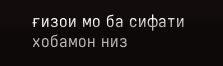ғизои мо ба сифати хобамон низ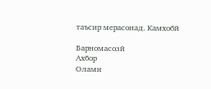таъсир мерасонад. Камхобӣ

Барномасозӣ
Ахбор
Олами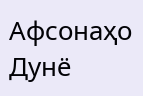Афсонаҳо
Дунё